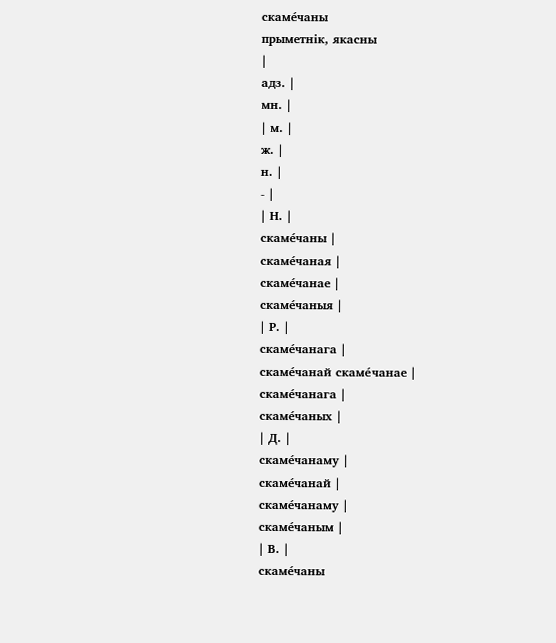скаме́чаны
прыметнік, якасны
|
адз. |
мн. |
| м. |
ж. |
н. |
- |
| Н. |
скаме́чаны |
скаме́чаная |
скаме́чанае |
скаме́чаныя |
| Р. |
скаме́чанага |
скаме́чанай скаме́чанае |
скаме́чанага |
скаме́чаных |
| Д. |
скаме́чанаму |
скаме́чанай |
скаме́чанаму |
скаме́чаным |
| В. |
скаме́чаны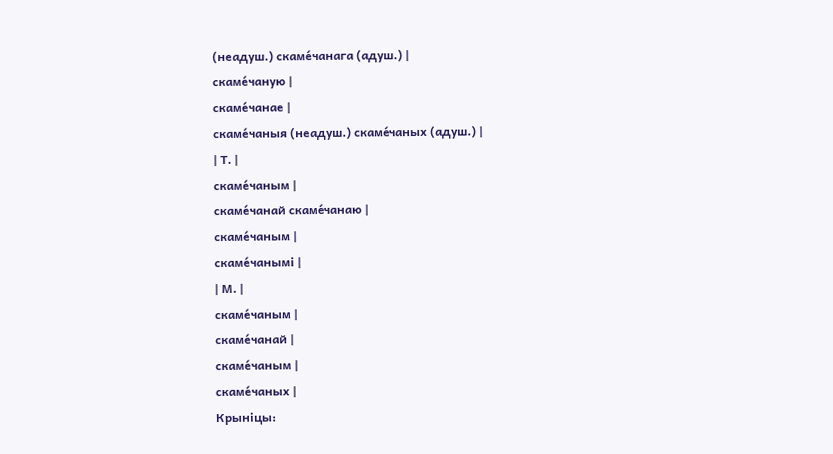(неадуш.) скаме́чанага (адуш.) |
скаме́чаную |
скаме́чанае |
скаме́чаныя (неадуш.) скаме́чаных (адуш.) |
| Т. |
скаме́чаным |
скаме́чанай скаме́чанаю |
скаме́чаным |
скаме́чанымі |
| М. |
скаме́чаным |
скаме́чанай |
скаме́чаным |
скаме́чаных |
Крыніцы: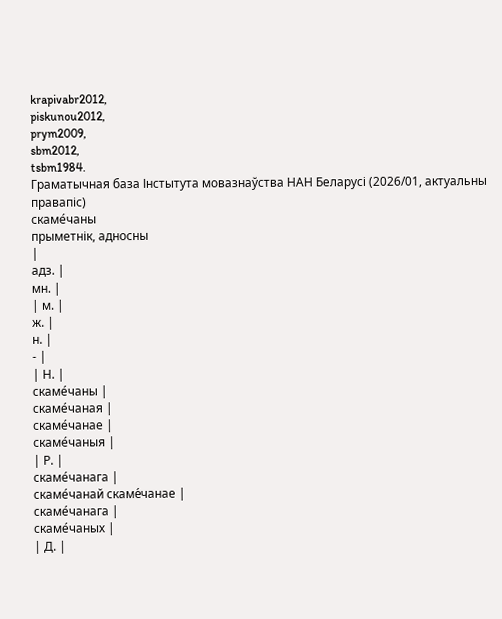krapivabr2012,
piskunou2012,
prym2009,
sbm2012,
tsbm1984.
Граматычная база Інстытута мовазнаўства НАН Беларусі (2026/01, актуальны правапіс)
скаме́чаны
прыметнік, адносны
|
адз. |
мн. |
| м. |
ж. |
н. |
- |
| Н. |
скаме́чаны |
скаме́чаная |
скаме́чанае |
скаме́чаныя |
| Р. |
скаме́чанага |
скаме́чанай скаме́чанае |
скаме́чанага |
скаме́чаных |
| Д. |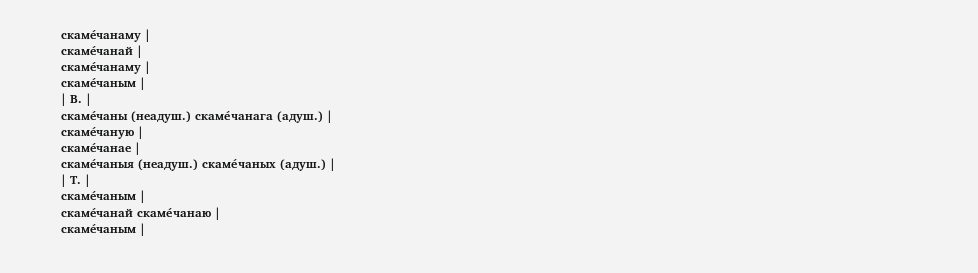скаме́чанаму |
скаме́чанай |
скаме́чанаму |
скаме́чаным |
| В. |
скаме́чаны (неадуш.) скаме́чанага (адуш.) |
скаме́чаную |
скаме́чанае |
скаме́чаныя (неадуш.) скаме́чаных (адуш.) |
| Т. |
скаме́чаным |
скаме́чанай скаме́чанаю |
скаме́чаным |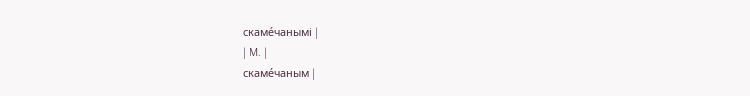скаме́чанымі |
| М. |
скаме́чаным |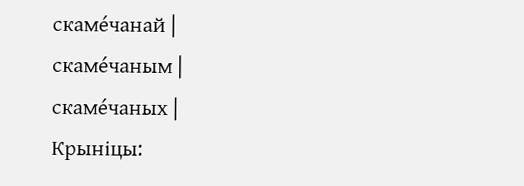скаме́чанай |
скаме́чаным |
скаме́чаных |
Крыніцы: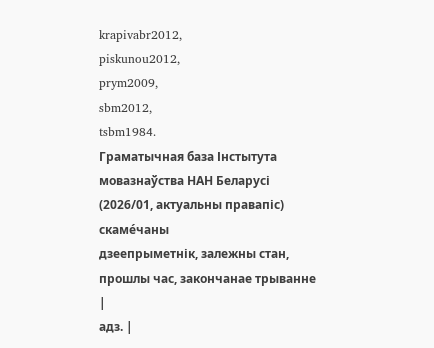krapivabr2012,
piskunou2012,
prym2009,
sbm2012,
tsbm1984.
Граматычная база Інстытута мовазнаўства НАН Беларусі (2026/01, актуальны правапіс)
скаме́чаны
дзеепрыметнік, залежны стан, прошлы час, закончанае трыванне
|
адз. |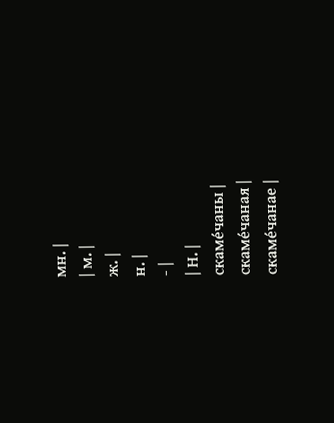мн. |
| м. |
ж. |
н. |
- |
| Н. |
скаме́чаны |
скаме́чаная |
скаме́чанае |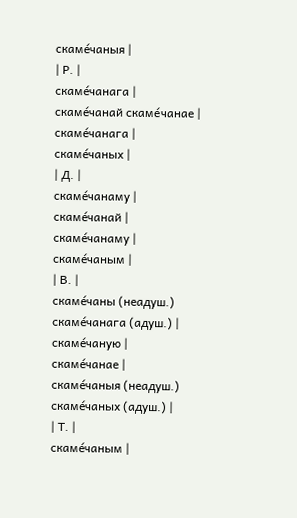скаме́чаныя |
| Р. |
скаме́чанага |
скаме́чанай скаме́чанае |
скаме́чанага |
скаме́чаных |
| Д. |
скаме́чанаму |
скаме́чанай |
скаме́чанаму |
скаме́чаным |
| В. |
скаме́чаны (неадуш.) скаме́чанага (адуш.) |
скаме́чаную |
скаме́чанае |
скаме́чаныя (неадуш.) скаме́чаных (адуш.) |
| Т. |
скаме́чаным |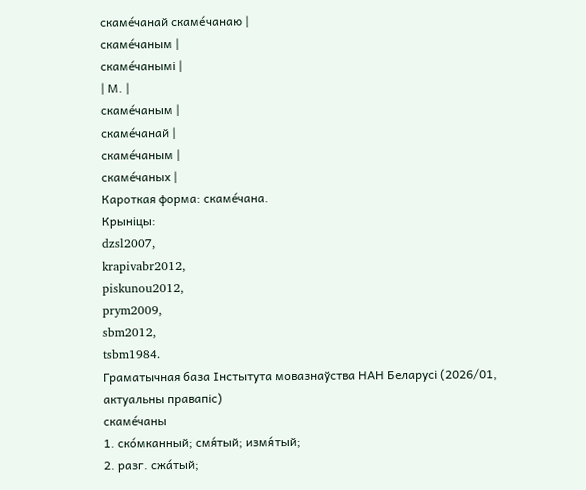скаме́чанай скаме́чанаю |
скаме́чаным |
скаме́чанымі |
| М. |
скаме́чаным |
скаме́чанай |
скаме́чаным |
скаме́чаных |
Кароткая форма: скаме́чана.
Крыніцы:
dzsl2007,
krapivabr2012,
piskunou2012,
prym2009,
sbm2012,
tsbm1984.
Граматычная база Інстытута мовазнаўства НАН Беларусі (2026/01, актуальны правапіс)
скаме́чаны
1. ско́мканный; смя́тый; измя́тый;
2. разг. сжа́тый;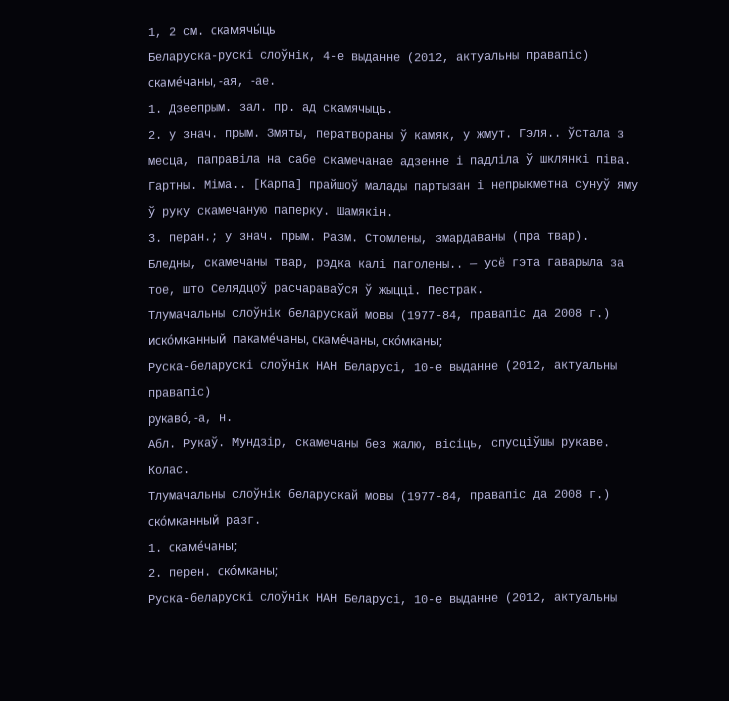1, 2 см. скамячы́ць
Беларуска-рускі слоўнік, 4-е выданне (2012, актуальны правапіс)
скаме́чаны, ‑ая, ‑ае.
1. Дзеепрым. зал. пр. ад скамячыць.
2. у знач. прым. Змяты, ператвораны ў камяк, у жмут. Гэля.. ўстала з месца, паправіла на сабе скамечанае адзенне і падліла ў шклянкі піва. Гартны. Міма.. [Карпа] прайшоў малады партызан і непрыкметна сунуў яму ў руку скамечаную паперку. Шамякін.
3. перан.; у знач. прым. Разм. Стомлены, змардаваны (пра твар). Бледны, скамечаны твар, рэдка калі паголены.. — усё гэта гаварыла за тое, што Селядцоў расчараваўся ў жыцці. Пестрак.
Тлумачальны слоўнік беларускай мовы (1977-84, правапіс да 2008 г.)
иско́мканный пакаме́чаны, скаме́чаны, ско́мканы;
Руска-беларускі слоўнік НАН Беларусі, 10-е выданне (2012, актуальны правапіс)
рукаво́, ‑а, н.
Абл. Рукаў. Мундзір, скамечаны без жалю, вісіць, спусціўшы рукаве. Колас.
Тлумачальны слоўнік беларускай мовы (1977-84, правапіс да 2008 г.)
ско́мканный разг.
1. скаме́чаны;
2. перен. ско́мканы;
Руска-беларускі слоўнік НАН Беларусі, 10-е выданне (2012, актуальны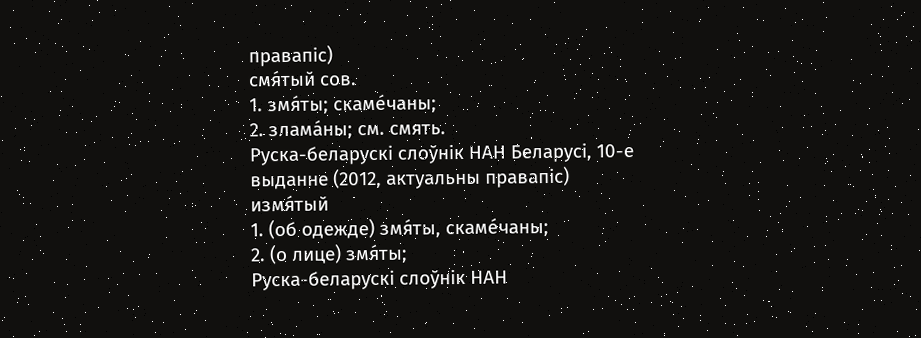правапіс)
смя́тый сов.
1. змя́ты; скаме́чаны;
2. злама́ны; см. смять.
Руска-беларускі слоўнік НАН Беларусі, 10-е выданне (2012, актуальны правапіс)
измя́тый
1. (об одежде) змя́ты, скаме́чаны;
2. (о лице) змя́ты;
Руска-беларускі слоўнік НАН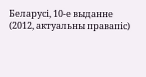Беларусі, 10-е выданне (2012, актуальны правапіс)